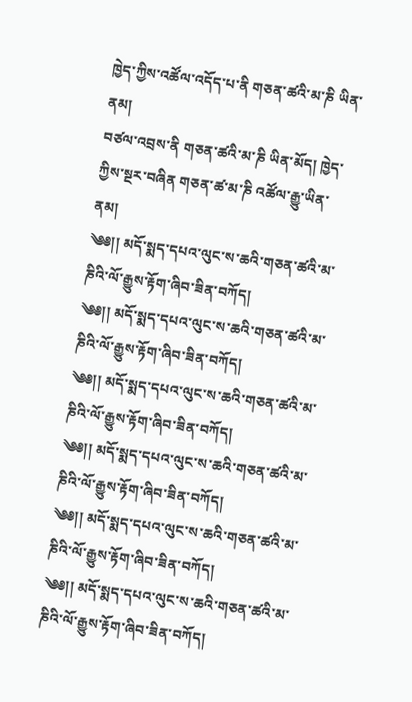ཁྱེད་ཀྱིས་འཚོལ་འདོད་པ་ནི གཅན་ཚའི་མ་ཎི ཡིན་ནམ།
བཙལ་འབྲས་ནི གཅན་ཚའི་མ་ཎི ཡིན་མོད། ཁྱེད་ཀྱིས་སྔར་བཞིན གཅན་ཚ་མ་ཎི འཚོལ་རྒྱུ་ཡིན་ནམ།
༄༅།། མདོ་སྨད་དཔའ་ལུང་ས་ཆའི་གཅན་ཚའི་མ་ཎིའི་ལོ་རྒྱུས་རྟོག་ཞིབ་ཟིན་བཀོད།
༄༅།། མདོ་སྨད་དཔའ་ལུང་ས་ཆའི་གཅན་ཚའི་མ་ཎིའི་ལོ་རྒྱུས་རྟོག་ཞིབ་ཟིན་བཀོད།
༄༅།། མདོ་སྨད་དཔའ་ལུང་ས་ཆའི་གཅན་ཚའི་མ་ཎིའི་ལོ་རྒྱུས་རྟོག་ཞིབ་ཟིན་བཀོད།
༄༅།། མདོ་སྨད་དཔའ་ལུང་ས་ཆའི་གཅན་ཚའི་མ་ཎིའི་ལོ་རྒྱུས་རྟོག་ཞིབ་ཟིན་བཀོད།
༄༅།། མདོ་སྨད་དཔའ་ལུང་ས་ཆའི་གཅན་ཚའི་མ་ཎིའི་ལོ་རྒྱུས་རྟོག་ཞིབ་ཟིན་བཀོད།
༄༅།། མདོ་སྨད་དཔའ་ལུང་ས་ཆའི་གཅན་ཚའི་མ་ཎིའི་ལོ་རྒྱུས་རྟོག་ཞིབ་ཟིན་བཀོད།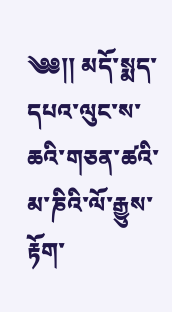༄༅།། མདོ་སྨད་དཔའ་ལུང་ས་ཆའི་གཅན་ཚའི་མ་ཎིའི་ལོ་རྒྱུས་རྟོག་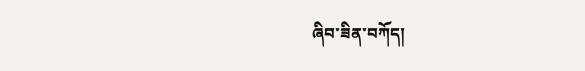ཞིབ་ཟིན་བཀོད།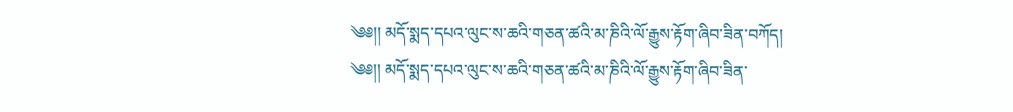༄༅།། མདོ་སྨད་དཔའ་ལུང་ས་ཆའི་གཅན་ཚའི་མ་ཎིའི་ལོ་རྒྱུས་རྟོག་ཞིབ་ཟིན་བཀོད།
༄༅།། མདོ་སྨད་དཔའ་ལུང་ས་ཆའི་གཅན་ཚའི་མ་ཎིའི་ལོ་རྒྱུས་རྟོག་ཞིབ་ཟིན་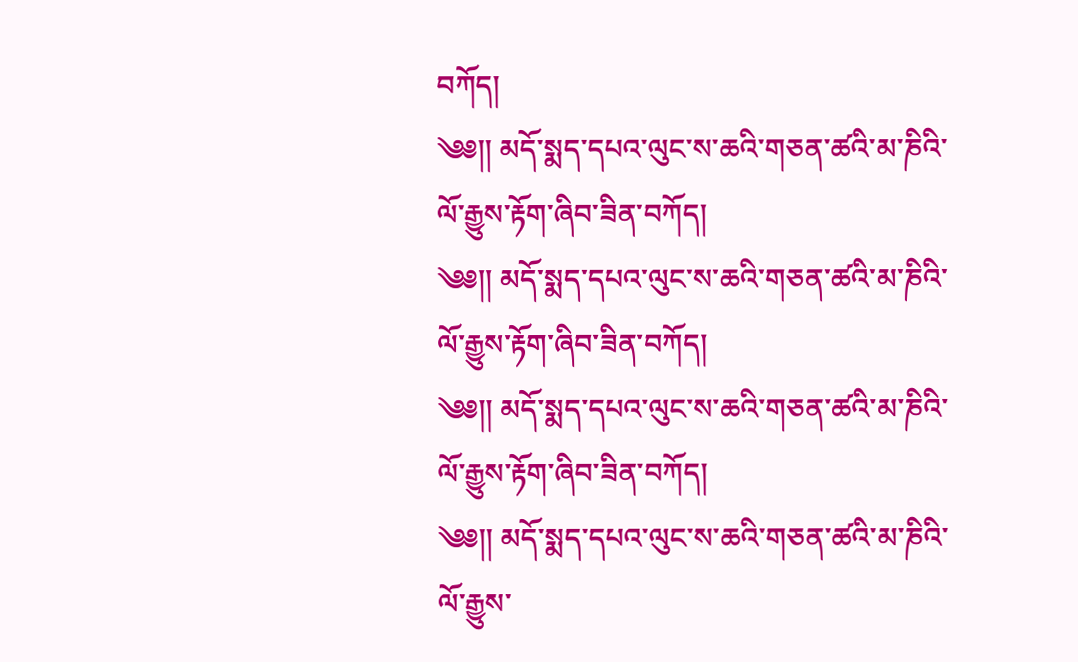བཀོད།
༄༅།། མདོ་སྨད་དཔའ་ལུང་ས་ཆའི་གཅན་ཚའི་མ་ཎིའི་ལོ་རྒྱུས་རྟོག་ཞིབ་ཟིན་བཀོད།
༄༅།། མདོ་སྨད་དཔའ་ལུང་ས་ཆའི་གཅན་ཚའི་མ་ཎིའི་ལོ་རྒྱུས་རྟོག་ཞིབ་ཟིན་བཀོད།
༄༅།། མདོ་སྨད་དཔའ་ལུང་ས་ཆའི་གཅན་ཚའི་མ་ཎིའི་ལོ་རྒྱུས་རྟོག་ཞིབ་ཟིན་བཀོད།
༄༅།། མདོ་སྨད་དཔའ་ལུང་ས་ཆའི་གཅན་ཚའི་མ་ཎིའི་ལོ་རྒྱུས་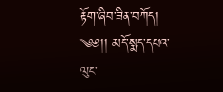རྟོག་ཞིབ་ཟིན་བཀོད།
༄༅།། མདོ་སྨད་དཔའ་ལུང་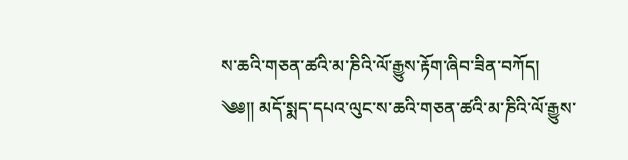ས་ཆའི་གཅན་ཚའི་མ་ཎིའི་ལོ་རྒྱུས་རྟོག་ཞིབ་ཟིན་བཀོད།
༄༅།། མདོ་སྨད་དཔའ་ལུང་ས་ཆའི་གཅན་ཚའི་མ་ཎིའི་ལོ་རྒྱུས་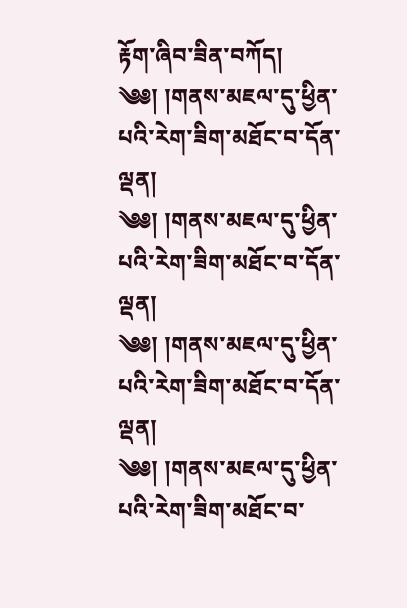རྟོག་ཞིབ་ཟིན་བཀོད།
༄༅། །གནས་མཇལ་དུ་ཕྱིན་པའི་རེག་ཟིག་མཐོང་བ་དོན་ལྡན།
༄༅། །གནས་མཇལ་དུ་ཕྱིན་པའི་རེག་ཟིག་མཐོང་བ་དོན་ལྡན།
༄༅། །གནས་མཇལ་དུ་ཕྱིན་པའི་རེག་ཟིག་མཐོང་བ་དོན་ལྡན།
༄༅། །གནས་མཇལ་དུ་ཕྱིན་པའི་རེག་ཟིག་མཐོང་བ་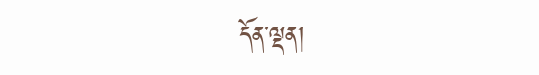དོན་ལྡན།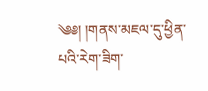༄༅། །གནས་མཇལ་དུ་ཕྱིན་པའི་རེག་ཟིག་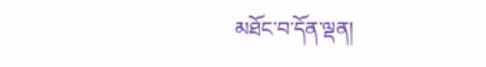མཐོང་བ་དོན་ལྡན།